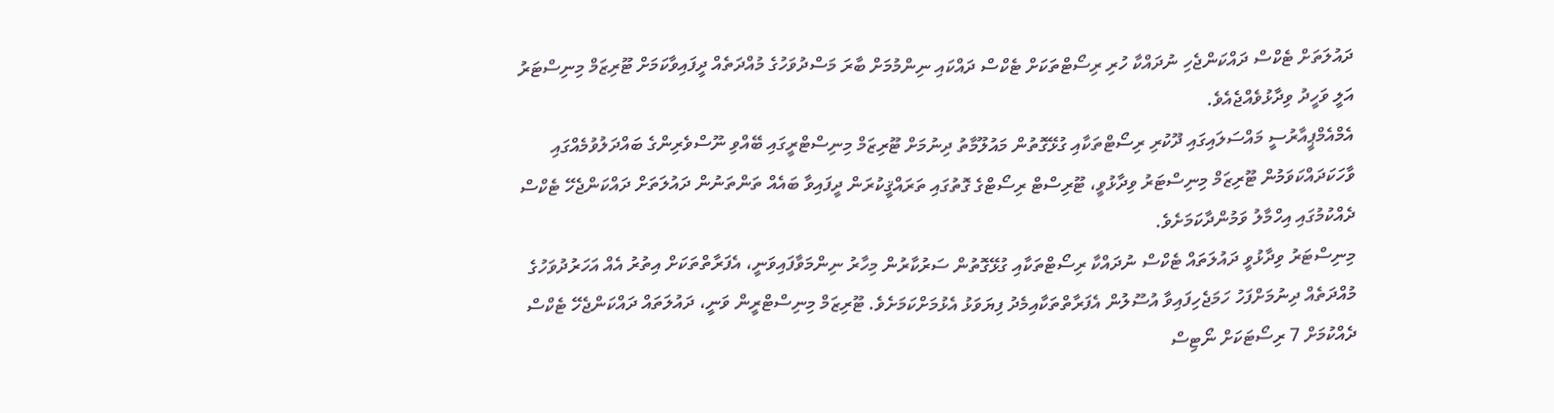ދައުލަތަށް ޓެކްސް ދައްކަންޖެހި ނުދައްކާ ހުރި ރިސޯޓްތަކަށް ޓެކްސް ދައްކައި ނިންމުމަށް ބާރަ މަސްދުވަހުގެ މުއްދަތެއް ދީފައިވާކަމަށް ޓޫރިޒަމް މިނިސްޓަރު އަލީ ވަހީދު ވިދާޅުވެއްޖެއެވެ.
އެމްއެމްޕީއާރުސީ މައްސަލައިގައި ދޫކުރި ރިސޯޓްތަކާއި ގުޅޭގޮތުން މައުލޫމާތު ދިނުމަށް ޓޫރިޒަމް މިނިސްޓްރީގައި ބޭއްވި ނޫސްވެރިންގެ ބައްދަލުވުމެއްގައި ވާހަކަދައްކަވަމުން ޓޫރިޒަމް މިނިސްޓަރު ވިދާޅުވީ، ޓޫރިސްޓް ރިސޯޓްގެ ގޮތުގައި ތަރައްޤީކުރަން ދީފައިވާ ބައެއް ތަންތަނުން ދައުލަތަށް ދައްކަންޖެހޭ ޓެކްސް ދެއްކުމުގައި އިހްމާލު ވަމުންދާކަމަށެވެ.
މިނިސްޓަރު ވިދާޅުވީ ދައުލަތައް ޓެކްސް ނުދައްކާ ރިސޯޓްތަކާއި ގުޅޭގޮތުން ސަރުކާރުން މިހާރު ނިންމަވާފައިވަނީ، އެފަރާތްތަކަށް އިތުރު އެއް އަހަރުދުވަހުގެ މުއްދަތެއް ދިނުމަށްފަހު ހަމަޖެހިފައިވާ އުސޫލުން އެފަރާތްތަކާއިމެދު ފިޔަވަޅު އެޅުމަށްކަމަށެވެ. ޓޫރިޒަމް މިނިސްޓްރީން ވަނީ، ދައުލަތައް ދައްކަންޖެހޭ ޓެކްސް ދެއްކުމަށް 7 ރިސޯޓަކަށް ނޯޓިސް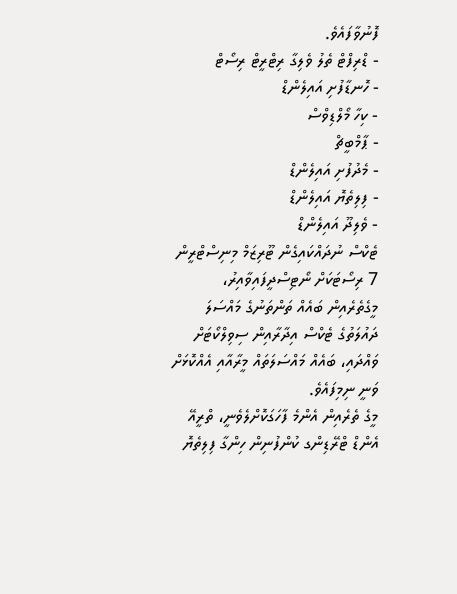ފޮނުވާފައެވެ.
- ޑްރިފްޓް ތެލު ވެލިގާ ރިޓްރީޓް ރިސޯޓް
- ހޮނޑާފުށި އައިލެންޑް
- ކިހާ މޯލްޑިވްސް
- ޕާމްބީޗް
- މެދުފުށި އައިލެންޑް
- ފިލިތެޔޮ އައިލެންޑް
- ވެލިދޫ އައިލެންޑް
ޓެކްސް ނުދައްކައިގެން ޓޫރިޒަމް މިނިސްޓްރީން 7 ރިސޯޓަކަށް ނޯޓިސްދީފައިވާއިރު، މީގެތެރެއިން ބައެއް ތަންތަނުގެ މައްސަލަ ދައުލަތުގެ ޓެކްސް އިދާރާއިން ސިވިލްކޯޓަށް ވައްދައި، ބައެއް މައްސަލަތައް މީރާއާއި އެއްކޮޅަށް ވަނީ ނިމިފައެވެ.
މީގެ ތެރެއިން އެންމެ ފާހަގަކޮށްލެވެނީ، ތްރީއޭ އެންޑް ޓްރޭޑިންގ ކުންފުނިން ހިންގާ ފިލިތެޔޮ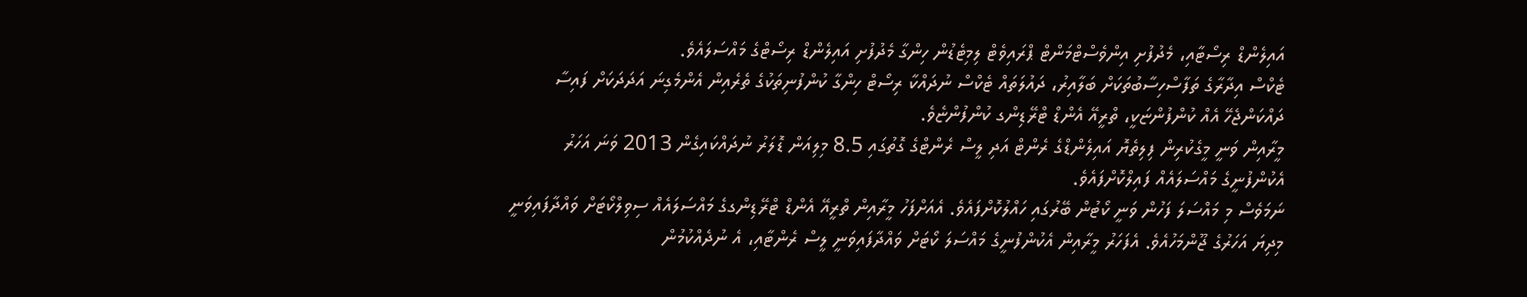އައިލެންޑް ރިސޯޓާއި، މެދުފުށި އިންވެސްޓްމަންޓް ޕްރައިވެޓް ލިމިޓެޑުން ހިންގާ މެދުފުށި އައިލެންޑް ރިސޯޓްގެ މައްސަލައެވެ.
ޓެކްސް އިދާރާގެ ތަފާސްހިސާބުތަކަށް ބަލާއިރު، ދައުލަތައް ޓެކްސް ނުދައްކާ ރިސޯޓް ހިންގާ ކުންފުނިތަކުގެ ތެރެއިން އެންމެގިނަ އަދަދަކަށް ފައިސާ ދައްކަންޖެހޭ އެއް ކުންފުންޏަކީ، ތްރީއޭ އެންޑް ޓްރޭޑިންގ ކުންފުންޏެވެ.
މީރާއިން ވަނީ މީގެކުރިން ފިލިތެޔޮ އައިލެންޑްގެ ރެންޓް އަދި ލީސް ރެންޓްގެ ގޮތުގައި 8.5 މިލިއަން ޑޮލަރު ނުދައްކައިގެން 2013 ވަނަ އަހަރު އެކުންފުނީގެ މައްސަލައެއް ފައިލްކޮށްފައެވެ.
ނަމަވެސް މި މައްސަލަ ފަހުން ވަނީ ކޯޓުން ބޭރުގައި ހައްލުކޮށްފައެވެ. އެއަށްފަހު މީރާއިން ތްރީއޭ އެންޑް ޓްރޭޑިންގގެ މައްސަލައެއް ސިވިލްކޯޓަށް ވައްދާފައިވަނީ މިދިޔަ އަހަރުގެ ޖޫންމަހުއެވެ. އެފަހަރު މީރާއިން އެކުންފުނީގެ މައްސަލަ ކޯޓަށް ވައްދާފައިވަނީ ލީސް ރެންޓާއި، އެ ނުދެއްކުމުން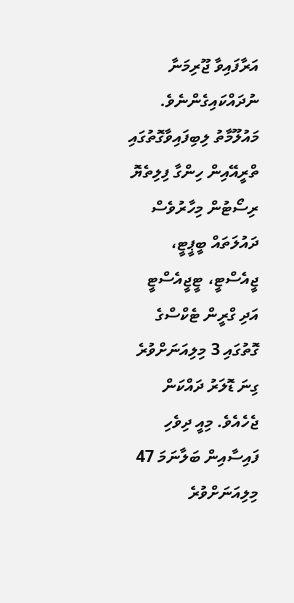އަރާފައިވާ ޖޫރިމަނާ ނުދައްކައިގެންނެވެ.
މައުލޫމާތު ލިބިފައިވާގޮތުގައި ތްރީއޭއިން ހިންގާ ފިލިތެޔޮ ރިސޯޓުން މިހާރުވެސް ދައުލަތައް ބީޕީޓީ، ޖީއެސްޓީ، ޓީޖީއެސްޓީ އަދި ގްރީން ޓެކްސްގެ ގޮތުގައި 3 މިލިއަނަށްވުރެ ގިނަ ޑޮލަރު ދައްކަން ޖެހެއެވެ. މިއީ ދިވެހި ފައިސާއިން ބަލާނަމަ 47 މިލިއަނަށްވުރެ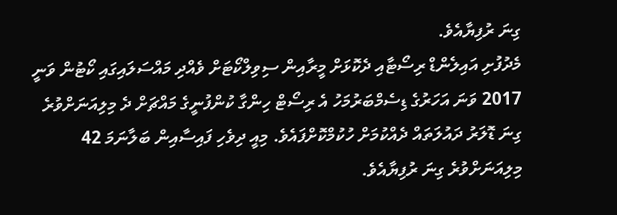ގިނަ ރުފިޔާއެވެ.
މެދުފުށި އައިލެންޑް ރިސޯޓާއި ދެކޮޅަށް މީރާއިން ސިވިލްކޯޓަށް ވެއްދި މައްސަލައިގައި ކޯޓުން ވަނީ 2017 ވަނަ އަހަރުގެ ޑިސެމްބަރުމަހު އެ ރިސޯޓް ހިންގާ ކުންފުނީގެ މައްޗަށް ދެ މިލިއަނަށްވުރެ ގިނަ ޑޮލަރު ދައުލަތައް ދެއްކުމަށް ހުކުމްކޮށްފައެވެ. މިއީ ދިވެހި ފައިސާއިން ބަލާނަމަ 42 މިލިއަނަށްވުރެ ގިނަ ރުފިޔާއެވެ.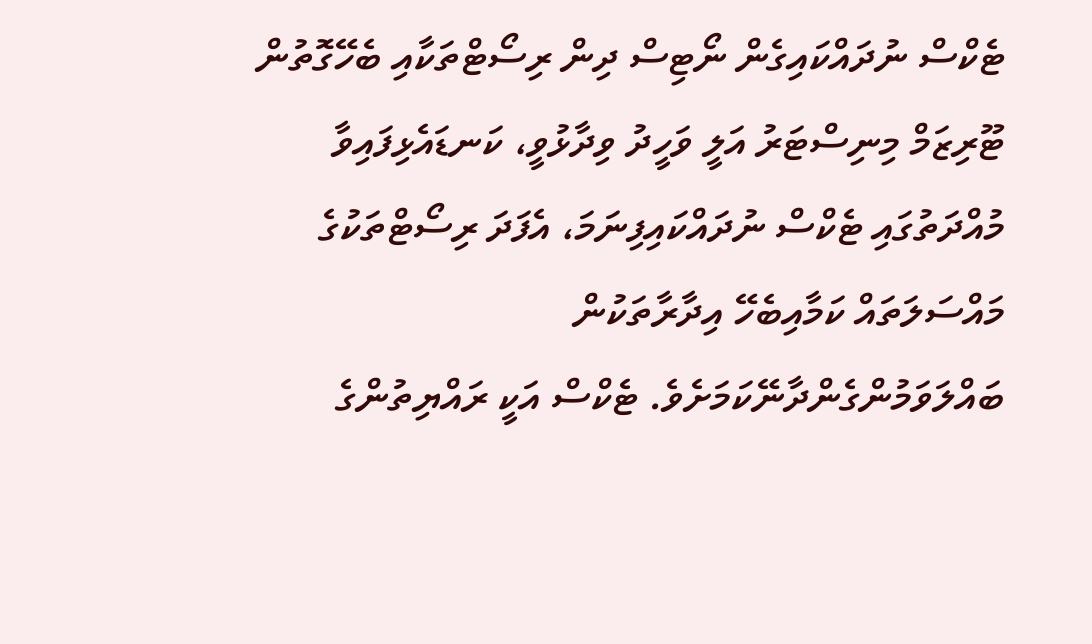ޓެކްސް ނުދައްކައިގެން ނޯޓިސް ދިން ރިސޯޓްތަކާއި ބެހޭގޮތުން ޓޫރިޒަމް މިނިސްޓަރު އަލީ ވަހީދު ވިދާޅުވީ، ކަނޑައެޅިފައިވާ މުއްދަތުގައި ޓެކްސް ނުދައްކައިފިނަމަ، އެފަދަ ރިސޯޓްތަކުގެ މައްސަލަތައް ކަމާއިބެހޭ އިދާރާތަކުން ބައްލަވަމުންގެންދާނޭކަމަށެވެ. ޓެކްސް އަކީ ރައްޔިތުންގެ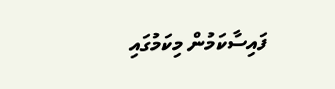ފައިސާކަމުން މިކަމުގައި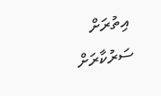އިތުރަށް ސަރުކާރަށް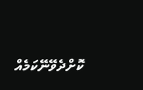ކޮށްދެވޭނޭކަމެއް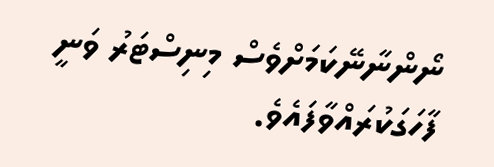ނޯންނާނޭކަމަށްވެސް މިނިސްޓަރު ވަނީ ފާހަގަކުރައްވާފައެވެ.